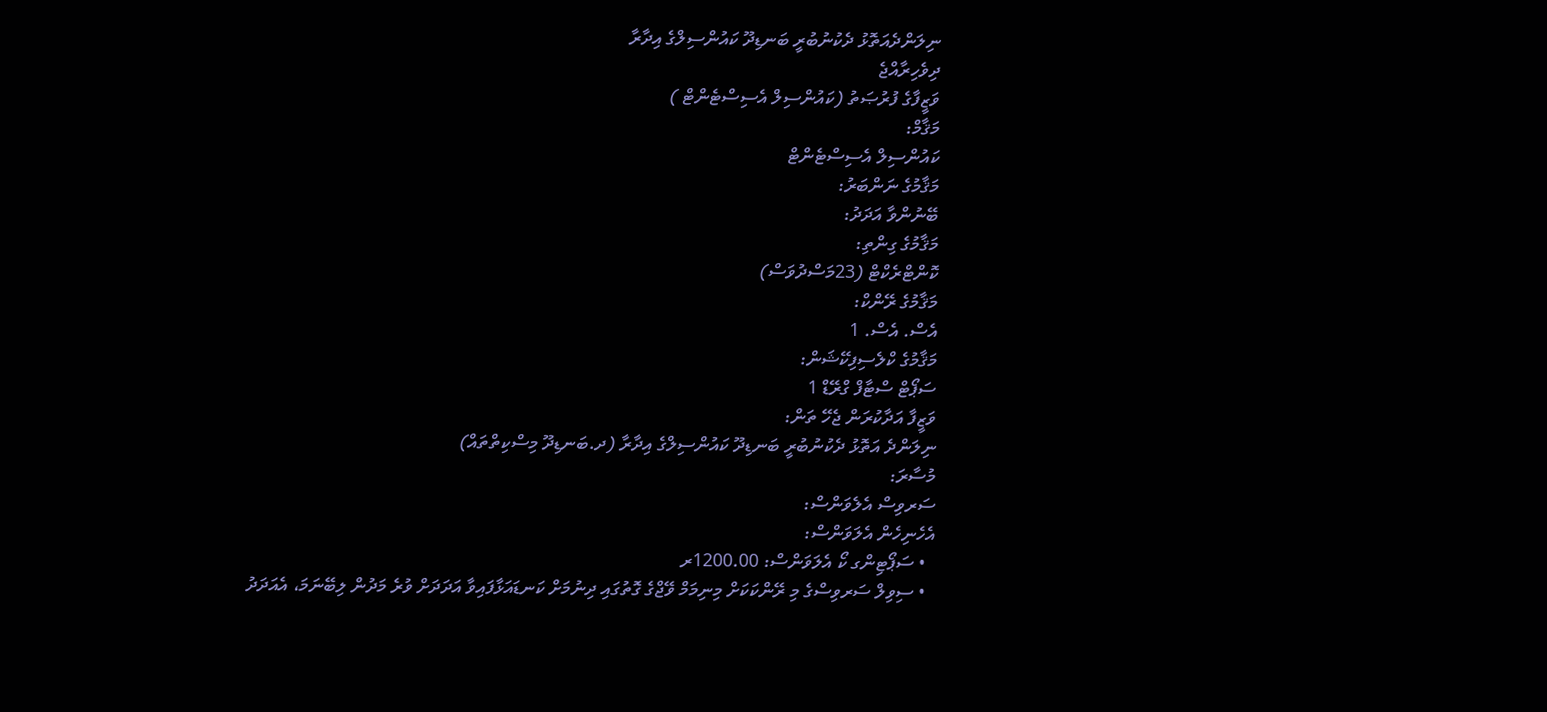ނިލަންދެއަތޮޅު ދެކުނުބުރީ ބަނޑިދޫ ކައުންސިލްގެ އިދާރާ
ދިވެހިރާއްޖެ
ވަޒީފާގެ ފުރުޞަތު (ކައުންސިލް އެސިސްޓެންޓް )
މަޤާމް:
ކައުންސިލް އެސިސްޓެންޓް
މަޤާމުގެ ނަންބަރު:
ބޭނުންވާ އަދަދު:
މަޤާމުގެ ގިންތި:
ކޮންޓްރެކްޓް (23މަސްދުވަސް)
މަޤާމުގެ ރޭންކް:
އެސް. އެސް. 1
މަޤާމުގެ ކްލެސިފިކޭޝަން:
ސަޕޯޓް ސްޓާފް ގްރޭޑް 1
ވަޒީފާ އަދާކުރަން ޖެހޭ ތަން:
ނިލަންދެ އަތޮޅު ދެކުނުބުރީ ބަނޑިދޫ ކައުންސިލްގެ އިދާރާ (ދ.ބަނޑިދޫ މިސްކިތްތައް)
މުސާރަ:
ސަރވިސް އެލެވަންސް:
އެހެނިހެން އެލަވަންސް:
  • ސަޕޯޓިންގ ކޯ އެލަވަންސް: 1200.00ރ
  • ސިވިލް ސަރވިސްގެ މި ރޭންކަކަށް މިނިމަމް ވޭޖްގެ ގޮތުގައި ދިނުމަށް ކަނޑައަޅާފައިވާ އަދަދަށް ވުރެ މަދުން ލިބޭނަމަ، އެއަދަދު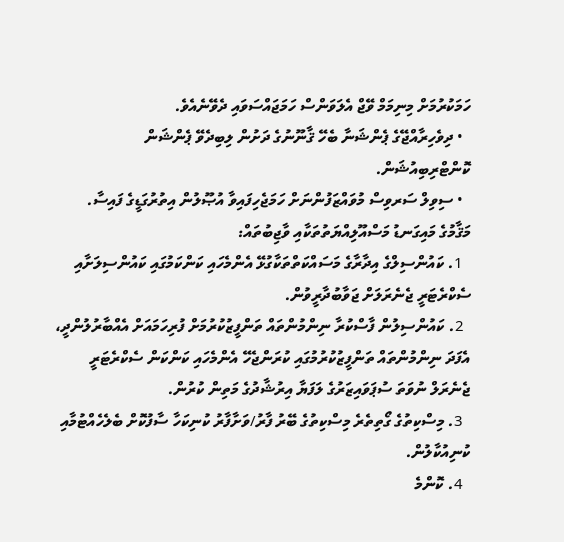ހަމަކުރުމަށް މިނިމަމް ވޭޖް އެލަވަންސް ހަމަޖައްސަވައި ދެވޭނެއެވެ.
  • ދިވެހިރާއްޖޭގެ ޕެންޝަނާ ބެހޭ ޤާނޫނުގެ ދަށުން ލިބިދެވޭ ޕެންޝަން ކޮންޓްރިބިއުޝަން.
  • ސިވިލް ސަރވިސް މުވައްޒަފުންނަށް ހަމަޖެހިފައިވާ އުޞޫލުން އިތުރުގަޑީގެ ފައިސާ.
މަޤާމުގެ މައިގަނޑު މަސްއޫލިއްޔަތުތަކާއި ވާޖިބުތައް:
  1. ކައުންސިލްގެ އިދާރާގެ މަސައްކަތްތަކާގުޅޭ އެންމެހައި ކަންކަމުގައި ކައުންސިލަށާއި ސެކްރެޓަރީ ޖެނެރަލަށް ޖަވާބުދާރީވުން.
  2. ކައުންސިލުން ފާސްކުރާ ނިންމުންތައް ތަންފީޒުކުރުމަށް ފުރިހަމައަށް އެއްބާރުލުންދީ، އެފަދަ ނިންމުންތައް ތަންފީޒުކުރުމުގައި ކުރަންޖެހޭ އެންމެހައި ކަންކަން ސެކްރެޓަރީ ޖެނެރަލް ނުވަތަ ސުޕަވައިޒަރުގެ ލަފަޔާ އިރުޝާދުގެ މަތިން ކުރުން.
  3. މިސްކިތުގެ ގޯތިތެރެ މިސްކިތުގެ ބޭރު ފާރު/ވަށާފާރު ކުނިކަހާ ސާފުކޮށް ބެލެހެއްޓުމާއި ކުނިއުކާލުން.
  4. ކޮންމެ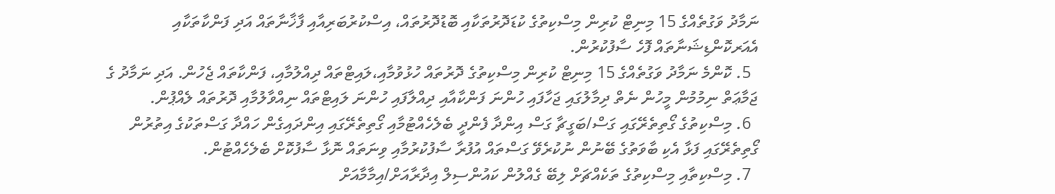ނަމާދު ވަގުތެއްގެ 15 މިނިޓް ކުރިން މިސްކިތުގެ ކުޑަދޮރުތަކާއި ބޮޑުދޮރުތައް، އިސްކުރުބަރިއާއި ފާޚާނާތައް އަދި ފަންކާތަކާއި އެއަރކޮންޑިޝަނާތައް ފޮހެ ސާފުކުރުން.
  5. ކޮންމެ ނަމާދު ވަގުތެއްގެ 15 މިނިޓް ކުރިން މިސްކިތުގެ ދޮރުތައް ހުޅުވުމާއި،ލައިޓްތައް ދިއްލުމާއި، ފަންކާތައް ޖެހުން. އަދި ނަމާދު ގެ ޖަމާޢަތް ނިމުމުން މީހުން ނެތް ދިމާލުގައި ޖަހާފައި ހުންނަ ފަންކާއާއި ދިއްލާފައި ހުންނަ ލައިޓްތައް ނިއްވާލުމާއި ދޮރުތައް ލެއްޕުން.
  6. މިސްކިތުގެ ގޯތިތެރޭގައި ގަސް/ބަގީޗާ ގަސް އިންދާ ފެންދީ ބެލެހެއްޓުމާއި ގޯތިތެރޭގައި އިންދައިގެން ހައްދާ ގަސްތަކުގެ އިތުރުން ގޯތިތެރޭގައި ފަޅާ އެކި ބާވަތުގެ ބޭނުން ނުކުރެވޭ ގަސްތައް އުފުރާ ސާފުކުރުމާއި ވިނަތައް ނޮޅާ ސާފުކޮށް ބެލެހެއްޓުން.
  7. މިސްކިތާއި މިސްކިތުގެ ތަކެއްޗަށް ލިބޭ ގެއްލުން ކައުންސިލް އިދާރާއަށް/އިމާމާއަށް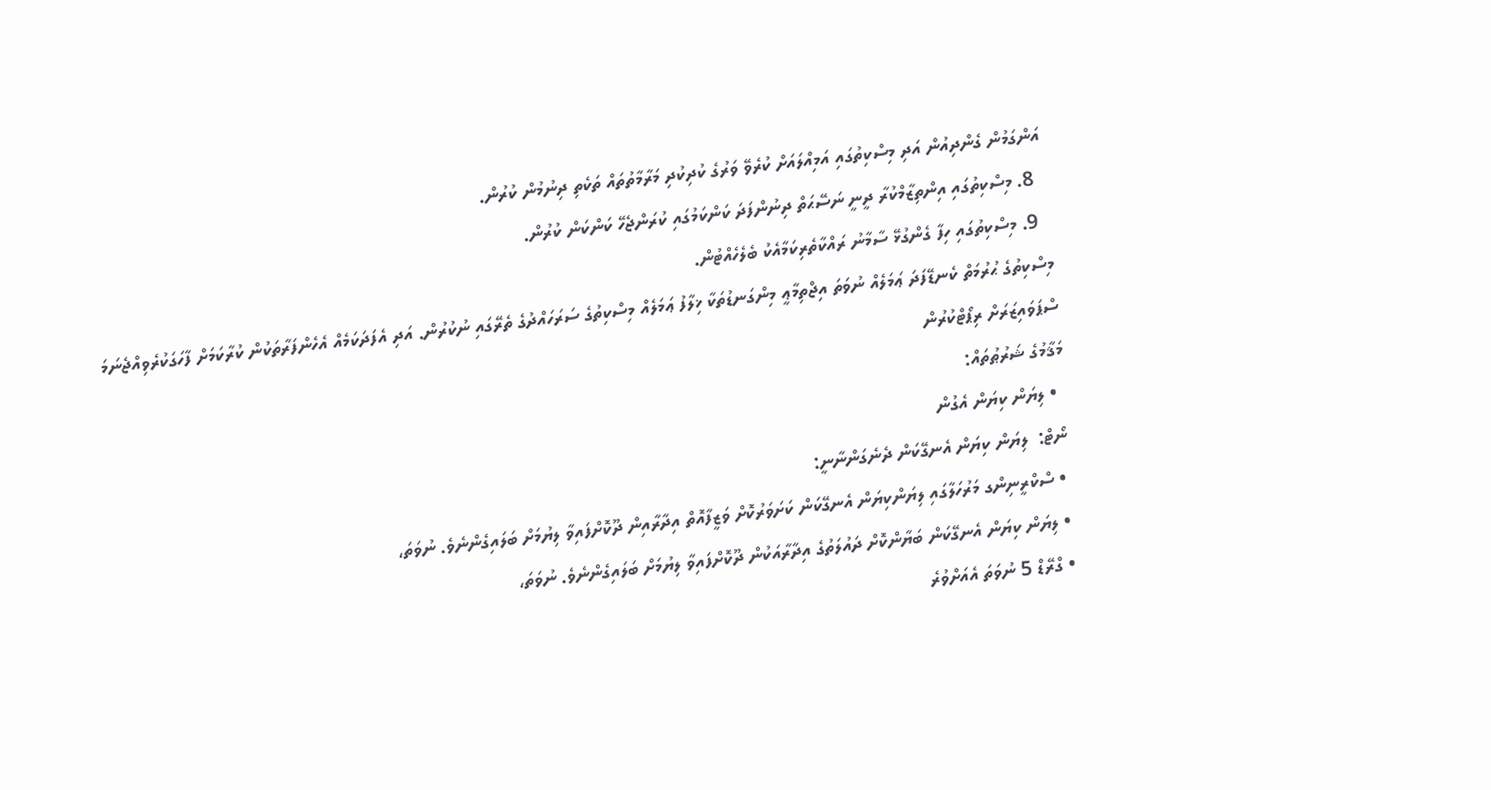އަންގަމުން ގެންދިއުން އަދި މިސްކިތުގައި އަމިއްލައަށް ކުރެވޭ ވަރުގެ ކުދިކުދި މަރާމާތުތައް ތަކެތި ދިނުމުން ކުރުން.
  8. މިސްކިތުގައި އިންތިޒާމްކުރާ ދީނީ ނަސޭޙަތް ދިނުންފަދަ ކަންކަމުގައި ކުރަންޖެހޭ ކަންކަން ކުރުން.
  9. މިސްކިތުގައި ހިފާ ގެންގުޅޭ ސާމާނު ރައްކާތެރިކަމާއެކު ބެލެހެއްޓުން.
މިސްކިތުގެ ޙުރުމަތް ކެނޑޭފަދަ ޢަމަލެއް ނުވަތަ އިޖްތިމާޢީ މިންގަނޑުތަކާ ޚިލާފު ޢަމަލެއް މިސްކިތުގެ ސަރަހައްދުގެ ތެރޭގައި ނުކުރުން. އަދި އެފަދަކަމެއް އެހެންފަރާތަކުން ކުރާކަމަށް ފާހަގަކުރެވިއްޖެނަމަ ސްޕަވައިޒަރަށް ރިޕޯޓްކުރުން
މަޤާމުގެ ޝަރުޠުތައް:
  • ލިޔަން ކިޔަން އެގުން
 ނޯޓް:  ލިޔަން ކިޔަން އެނގޭކަން ދެނެގަންނާނީ:
  • ސްކްރީނިންގ މަރުހަލާގައި ލިޔަންކިޔަން އެނގޭކަން ކަށަވަރުކޮށް ވަޒީފާއޮތް އިދާރާއިން ދޫކޮށްފައިވާ ލިޔުމަށް ބަލައިގެންނެވެ. ނުވަތަ،
  • ލިޔަން ކިޔަން އެނގޭކަން ބަޔާންކޮށް ދައުލަތުގެ އިދާރާއަކުން ދޫކޮށްފައިވާ ލިޔުމަށް ބަލައިގެންނެވެ. ނުވަތަ،
  • ގްރޭޑް 5 ނުވަތަ އެއަށްވުރެ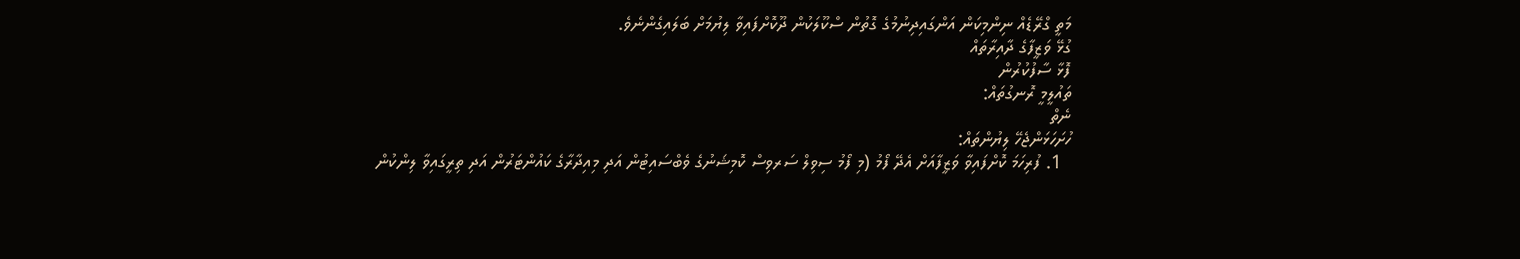މަތީ ގްރޭޑެއް ނިންމިކަން އަންގައިދިނުމުގެ ގޮތުން ސްކޫލަކުން ދޫކޮށްފައިވާ ލިޔުމަށް ބަލައިގެންނެވެ.
ގުޅޭ ވަޒީފާގެ ދާއިރާތައް
ފޮޅާ ސާފުކުރުން
ތައުލީމީ ރޮނގުތައް:
ނެތް
ހުށަހަޅަންޖެހޭ ލިޔުންތައް:
  1. ފުރިހަމަ ކޮށްފައިވާ ވަޒީފާއަށް އެދޭ ފޯމު (މި ފޯމު ސިވިލް ސަރވިސް ކޮމިޝަނުގެ ވެބްސައިޓުން އަދި މިއިދާރާގެ ކައުންޓަރުން އަދި ތިރީގައިވާ ލިންކުން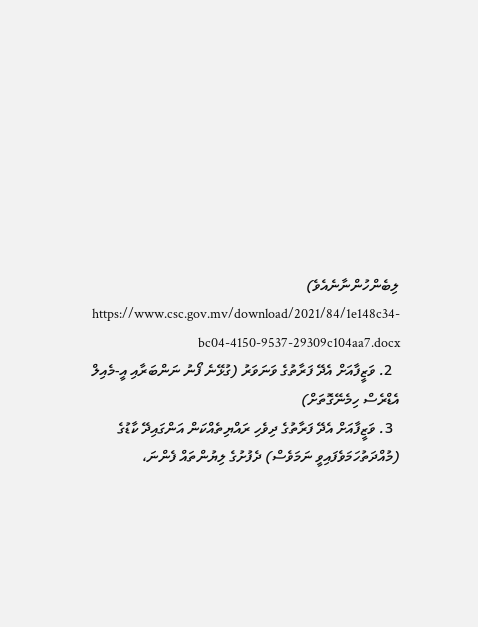ލިބެންހުންނާނެއެވެ)   https://www.csc.gov.mv/download/2021/84/1e148c34-bc04-4150-9537-29309c104aa7.docx
  2. ވަޒީފާއަށް އެދޭ ފަރާތުގެ ވަނަވަރު (ގުޅޭނެ ފޯނު ނަންބަރާއި އީ-މެއިލް އެޑްރެސް ހިމެނޭގޮތަށް)
  3. ވަޒީފާއަށް އެދޭ ފަރާތުގެ ދިވެހި ރައްޔިތެއްކަން އަންގައިދޭ ކާޑުގެ (މުއްދަތުހަމަވެފައިވީ ނަމަވެސް) ދެފުށުގެ ލިޔުންތައް ފެންނަ،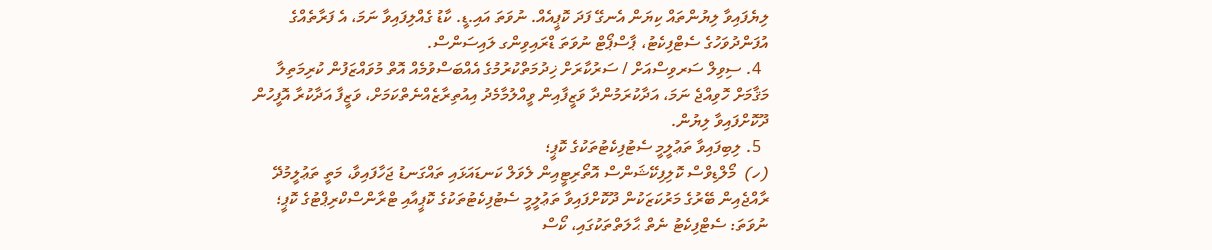ލިޔެފައިވާ ލިޔުންތައް ކިޔަން އެނގޭ ފަދަ ކޮޕީއެއް. ނުވަތަ އައި.ޑީ. ކާޑު ގެއްލިފައިވާ ނަމަ، އެ ފަރާތެއްގެ އުފަންދުވަހުގެ ސެޓްފިކެޓު، ޕާސްޕޯޓް ނުވަތަ ޑްރައިވިންގ ލައިސަންސް.
  4. ސިވިލް ސަރވިސްއަށް / ސަރުކާރަށް ޚިދުމަތްކުރުމުގެ އެއްބަސްވުމެއް އޮތް މުވައްޒަފުން ކުރިމަތިލާ މަޤާމަށް ހޮވިއްޖެ ނަމަ، އަދާކުރަމުންދާ ވަޒީފާއިން ވީއްލުމާމެދު އިއުތިރާޒެއްނެތްކަމަށް، ވަޒީފާ އަދާކުރާ އޮފީހުން ދޫކޮށްފައިވާ ލިޔުން.
  5. ލިބިފައިވާ ތަޢުލީމީ ސެޓުފިކެޓުތަކުގެ ކޮޕީ؛
(ހ)  މޯލްޑިވްސް ކޮލިފިކޭޝަންސް އޮތޯރިޓީއިން ލެވަލް ކަނޑައަޅައި ތައްގަނޑު ޖަހާފައިވާ، މަތީ ތަޢުލީމުދޭ ރާއްޖެއިން ބޭރުގެ މަރުކަޒަކުން ދޫކޮށްފައިވާ ތަޢުލީމީ ސެޓުފިކެޓުތަކުގެ ކޮޕީއާއި ޓްރާންސްކްރިޕްޓުގެ ކޮޕީ؛ ނުވަތަ: ސެޓްފިކެޓު ނެތް ޙާލަތްތަކުގައި، ކޯސް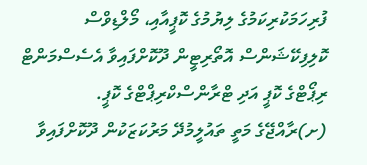ފުރިހަމަކުރިކަމުގެ ލިޔުމުގެ ކޮޕީއާއި، މޯލްޑިވްސް ކޮލިފިކޭޝަންސް އޮތޯރިޓީން ދޫކޮށްފައިވާ އެސެސްމަންޓް ރިޕޯޓްގެ ކޮޕީ އަދި ޓްރާންސްކްރިޕްޓްގެ ކޮޕީ.
(ށ)ރާއްޖޭގެ މަތީ ތައުލީމުދޭ މަރުކަޒަކުން ދޫކޮށްފައިވާ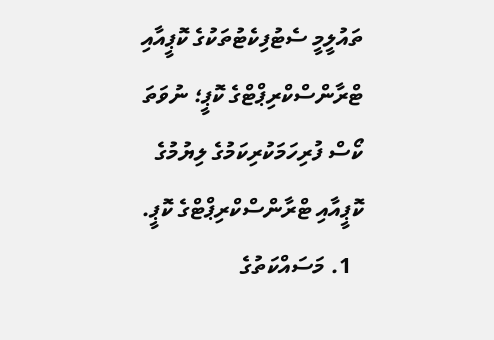ތައުލީމީ ސެޓުފިކެޓުތަކުގެ ކޮޕީއާއި ޓްރާންސްކްރިޕްޓްގެ ކޮޕީ؛ ނުވަތަ ކޯސް ފުރިހަމަކުރިކަމުގެ ލިޔުމުގެ ކޮޕީއާއި ޓްރާންސްކްރިޕްޓްގެ ކޮޕީ.
  1. މަސައްކަތުގެ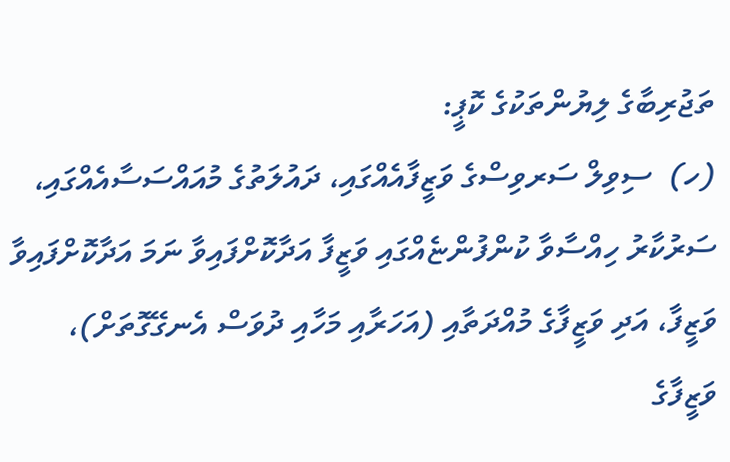ތަޖުރިބާގެ ލިޔުންތަކުގެ ކޮޕީ:
(ހ)  ސިވިލް ސަރވިސްގެ ވަޒީފާއެއްގައި، ދައުލަތުގެ މުއައްސަސާއެއްގައި، ސަރުކާރު ހިއްސާވާ ކުންފުންޏެއްގައި ވަޒީފާ އަދާކޮށްފައިވާ ނަމަ އަދާކޮށްފައިވާ ވަޒީފާ، އަދި ވަޒީފާގެ މުއްދަތާއި (އަހަރާއި މަހާއި ދުވަސް އެނގޭގޮތަށް)، ވަޒީފާގެ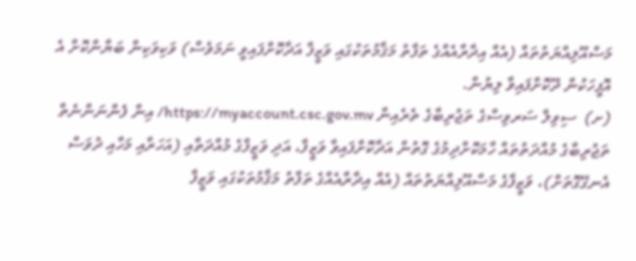މަސްއޫލިއްޔަތުތައް (އެއް އިދާރާއެއްގެ ތަފާތު މަޤާމުތަކުގައި ވަޒީފާ އަދާކޮށްފައިވީ ނަމަވެސް) ވަކިވަކިން ބަޔާންކޮށް އެ އޮފީހަކުން ދޫކޮށްފައިވާ ލިޔުން.
(ށ)  ސިވިލް ސަރވިސްގެ ތަޖުރިބާގެ ތެރެއިން https://myaccount.csc.gov.mv/ އިން ފެންނަންނެތް ތަޖުރިބާގެ މުއްދަތުތައް ހާމަކޮށްދިމުގެ ގޮތުން އަދާކޮށްފައިވާ ވަޒީފާ، އަދި ވަޒީފާގެ މުއްދަތާއި (އަހަރާއި މަހާއި ދުވަސް އެނގޭގޮތަށް)، ވަޒީފާގެ މަސްއޫލިއްޔަތުތައް (އެއް އިދާރާއެއްގެ ތަފާތު މަޤާމުތަކުގައި ވަޒީފާ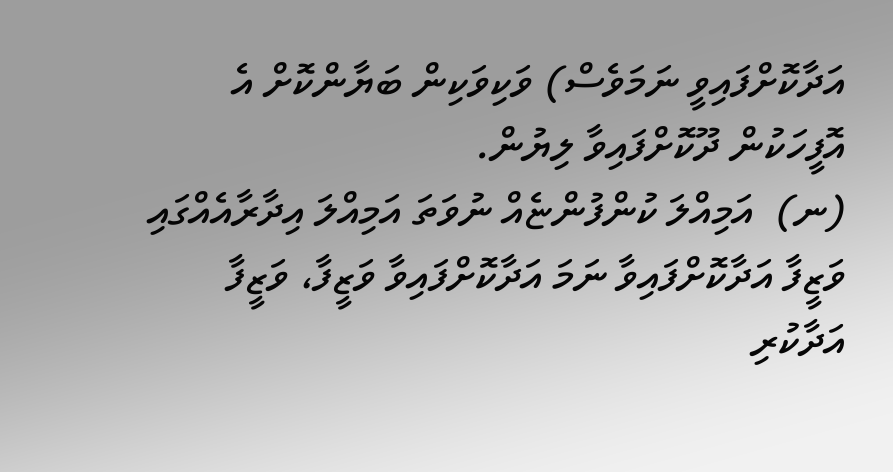އަދާކޮށްފައިވީ ނަމަވެސް) ވަކިވަކިން ބަޔާންކޮށް އެ އޮފީހަކުން ދޫކޮށްފައިވާ ލިޔުން.
(ނ)  އަމިއްލަ ކުންފުންޏެއް ނުވަތަ އަމިއްލަ އިދާރާއެއްގައި ވަޒީފާ އަދާކޮށްފައިވާ ނަމަ އަދާކޮށްފައިވާ ވަޒީފާ، ވަޒީފާ އަދާކުރި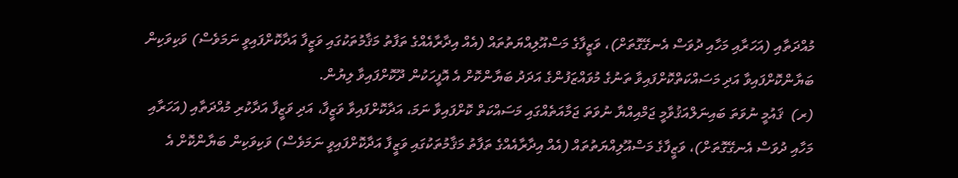މުއްދަތާއި (އަހަރާއި މަހާއި ދުވަސް އެނގޭގޮތަށް)، ވަޒީފާގެ މަސްއޫލިއްޔަތުތައް (އެއް އިދާރާއެއްގެ ތަފާތު މަޤާމުތަކުގައި ވަޒީފާ އަދާކޮށްފައިވީ ނަމަވެސް) ވަކިވަކިން ބަޔާންކޮށްފައިވާ އަދި މަސައްކަތްކޮށްފައިވާ ތަނުގެ މުވައްޒަފުންގެ އަދަދު ބަޔާންކޮށް އެ އޮފީހަކުން ދޫކޮށްފައިވާ ލިޔުން.
(ރ)  ޤައުމީ ނުވަތަ ބައިނަލްއަޤުވާމީ ޖަމްއިއްޔާ ނުވަތަ ޖަމާއަތެއްގައި މަސައްކަތް ކޮށްފައިވާ ނަމަ، އަދާކޮށްފައިވާ ވަޒީފާ، އަދި ވަޒީފާ އަދާކުރި މުއްދަތާއި (އަހަރާއި މަހާއި ދުވަސް އެނގޭގޮތަށް)، ވަޒީފާގެ މަސްއޫލިއްޔަތުތައް (އެއް އިދާރާއެއްގެ ތަފާތު މަޤާމުތަކުގައި ވަޒީފާ އަދާކޮށްފައިވީ ނަމަވެސް) ވަކިވަކިން ބަޔާންކޮށް އެ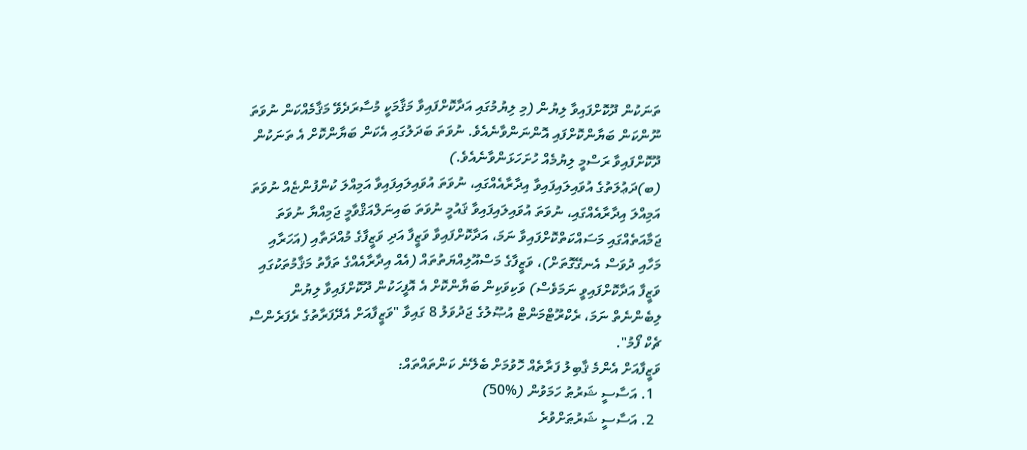ތަނަކުން ދޫކޮށްފައިވާ ލިޔުން (މި ލިޔުމުގައި އަދާކޮށްފައިވާ މަޤާމަކީ މުސާރަދެވޭ މަޤާމެއްކަން ނުވަތަ ނޫންކަން ބަޔާންކޮށްފައި އޮންނަންވާނެއެވެ. ނުވަތަ ބަދަލުގައި އެކަން ބަޔާންކޮށް އެ ތަނަކުން ދޫކޮށްފައިވާ ރަސްމީ ލިޔުމެއް ހުށަހަޅަންވާނެއެވެ.)
(ބ)ދަޢުލަތުގެ އުވައިލައިފައިވާ އިދާރާއެއްގައި، ނުވަތަ އުވައިލައިފައިވާ އަމިއްލަ ކުންފުންޏެއް ނުވަތަ އަމިއްލަ އިދާރާއެއްގައި، ނުވަތަ އުވައިލައިފައިވާ ޤައުމީ ނުވަތަ ބައިނަލްއަޤްވާމީ ޖަމިއްޔާ ނުވަތަ ޖަމާއަތެއްގައި މަސައްކަތްކޮށްފައިވާ ނަމަ، އަދާކޮށްފައިވާ ވަޒީފާ އަދި ވަޒީފާގެ މުއްދަތާއި (އަހަރާއި މަހާއި ދުވަސް އެނގޭގޮތަށް)، ވަޒީފާގެ މަސްއޫލިއްޔަތުތައް (އެއް އިދާރާއެއްގެ ތަފާތު މަޤާމުތަކުގައި ވަޒީފާ އަދާކޮށްފައިވީ ނަމަވެސް) ވަކިވަކިން ބަޔާންކޮށް އެ އޮފީހަކުން ދޫކޮށްފައިވާ ލިޔުން ލިބެންނެތް ނަމަ، ރެކްރޫޓްމަންޓް އުޞޫލުގެ ޖަދުވަލު 8 ގައިވާ "ވަޒީފާއަށް އެދޭފަރާތުގެ ރެފަރެންސް ޗެކް ފޯމު".
ވަޒީފާއަށް އެންމެ ޤާބިލު ފަރާތެއް ހޮވުމަށް ބެލޭނެ ކަންތައްތައް:
  1. އަސާސީ ޝަރުޠު ހަމަވުން (%50)
  2. އަސާސީ ޝަރުޠަށްވުރެ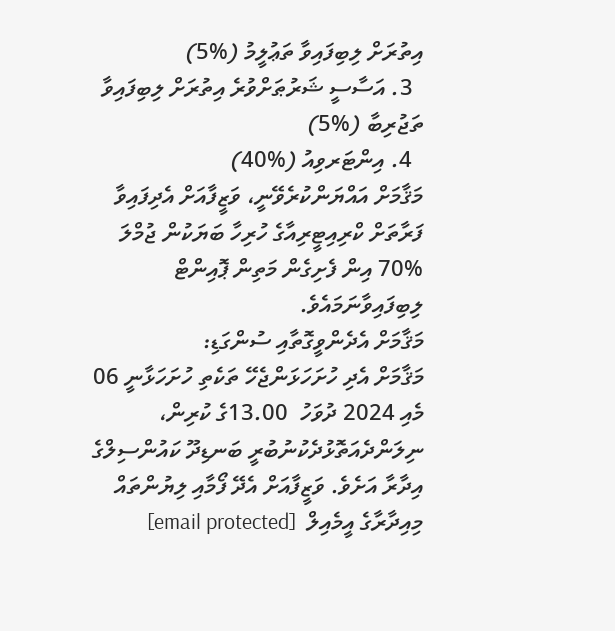އިތުރަށް ލިބިފައިވާ ތަޢުލީމު (%5)
  3. އަސާސީ ޝަރުޠަށްވުރެ އިތުރަށް ލިބިފައިވާ ތަޖުރިބާ (%5)
  4. އިންޓަރވިއު (%40)
މަޤާމަށް އައްޔަންކުރެވޭނީ، ވަޒީފާއަށް އެދިފައިވާ ފަރާތަށް ކްރިއިޓީރިއާގެ ހުރިހާ ބަޔަކުން ޖުމްލަ %70 އިން ފެށިގެން މަތިން ޕޮއިންޓް ލިބިފައިވާނަމައެވެ.
މަޤާމަށް އެދެންވީގޮތާއި ސުންގަޑި:
މަޤާމަށް އެދި ހުށަހަޅަންޖެހޭ ތަކެތި ހުށަހަޅާނީ 06 މެއި 2024 ދުވަހު  13.00ގެ ކުރިން، ނިލަންދެއަތޮޅުދެކުނުބުރީ ބަނޑިދޫ ކައުންސިލްގެ އިދާރާ އަށެވެ. ވަޒީފާއަށް އެދޭ ފޯމާއި ލިޔުންތައް މިއިދާރާގެ އީމެއިލް  [email protected]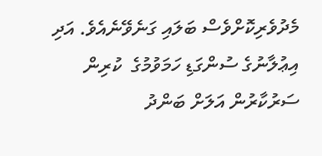މެދުވެރިކޮށްވެސް ބަލައި ގަނެވޭނެއެވެ. އަދި އިޢުލާނުގެ ސުންގަޑި ހަމަވުމުގެ  ކުރިން ސަރުކާރުން އަލަށް ބަންދު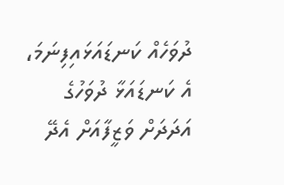ދުވަހެއް ކަނޑައަޅައިފިނަމަ، އެ ކަނޑައަޅާ ދުވަހުގެ އަދަދަށް ވަޒީފާއަށް އެދޭ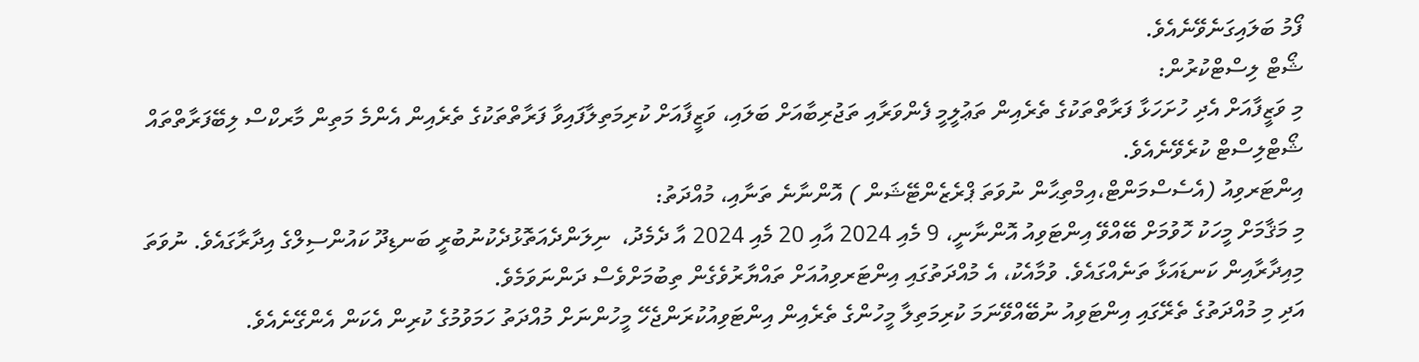ފޯމު ބަލައިގަނެވޭނެއެވެ.
ޝޯޓް ލިސްޓްކުރުން:
މި ވަޒީފާއަށް އެދި ހުށަހަޅާ ފަރާތްތަކުގެ ތެރެއިން ތަޢުލީމީ ފެންވަރާއި ތަޖުރިބާއަށް ބަލައި، ވަޒީފާއަށް ކުރިމަތިލާފައިވާ ފަރާތްތަކުގެ ތެރެއިން އެންމެ މަތިން މާރކްސް ލިބޭފަރާތްތައް ޝޯޓްލިސްޓް ކުރެވޭނެއެވެ.
އިންޓަރވިއު (އެސެސްމަންޓް،އިމްތިޙާން ނުވަތަ ޕްރެޒެންޓޭޝަން ) އޮންނާނެ ތަނާއި، މުއްދަތު:
މި މަޤާމަށް މީހަކު ހޮވުމަށް ބޭއްވޭ އިންޓަވިއު އޮންނާނީ، 9 މެއި 2024 އާއި 20 މެއި 2024 އާ ދެމެދު،  ނިލަންދެއަތޮޅުދެކުނުބުރީ ބަނޑިދޫ ކައުންސިލްގެ އިދާރާގައެވެ. ނުވަތަ މިއިދާރާއިން ކަނޑައަޅާ ތަނެއްގައެވެ. ވުމާއެކު، އެ މުއްދަތުގައި އިންޓަރވިއުއަށް ތައްޔާރުވެގެން ތިބުމަށްވެސް ދަންނަވަމެވެ.
އަދި މި މުއްދަތުގެ ތެރޭގައި އިންޓަވިއު ނުބޭއްވޭނަމަ ކުރިމަތިލާ މީހުންގެ ތެރެއިން އިންޓަވިއުކުރަންޖެހޭ މީހުންނަށް މުއްދަތު ހަމަވުމުގެ ކުރިން އެކަން އެންގޭނެއެވެ.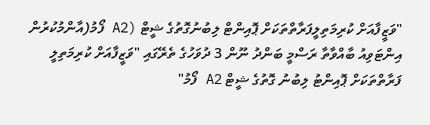"ވަޒީފާއަށް ކުރިމަތިލީފަރާތްތަކަށް ޕޮއިންޓް ލިބުނުގޮތުގެ ޝީޓް (A2 ފޯމު(އާންމުކުރުން
އިންޓަވިއު ބާއްވާތާ ރަސްމީ ބަންދު ނޫން 3 ދުވަހުގެ ތެރޭގައި "ވަޒީފާއަށް ކުރިމަތިލީ ފަރާތްތަކަށް ޕޮއިންޓު ލިބުނު ގޮތުގެ ޝީޓް A2 ފޯމު"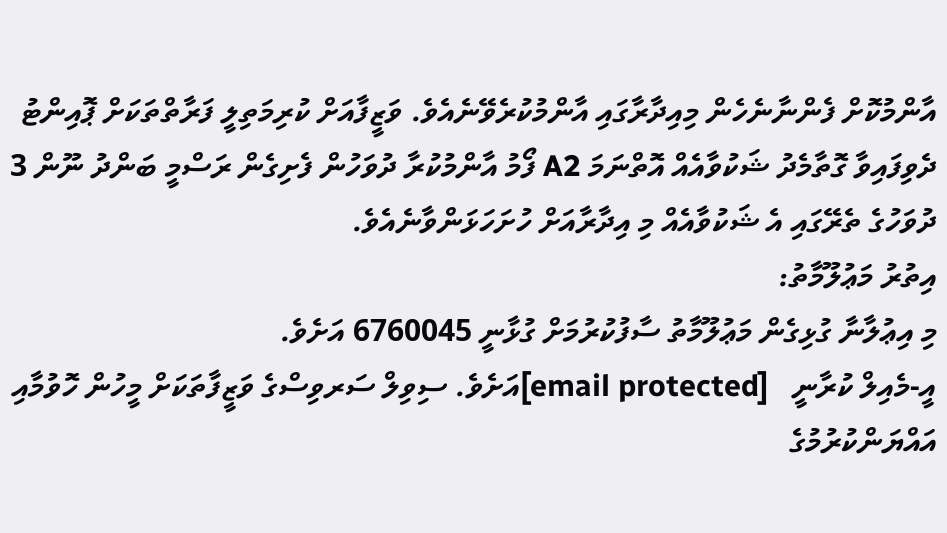އާންމުކޮށް ފެންނާނެހެން މިއިދާރާގައި އާންމުކުރެވޭނެއެވެ. ވަޒީފާއަށް ކުރިމަތިލީ ފަރާތްތަކަށް ޕޮއިންޓު ދެވިފައިވާ ގޮތާމެދު ޝަކުވާއެއް އޮތްނަމަ A2 ފޯމު އާންމުކުރާ ދުވަހުން ފެށިގެން ރަސްމީ ބަންދު ނޫން 3 ދުވަހުގެ ތެރޭގައި އެ ޝަކުވާއެއް މި އިދާރާއަށް ހުށަހަޅަންވާނެއެވެ.
އިތުރު މަޢުލޫމާތު:
މި އިޢުލާނާ ގުޅިގެން މަޢުލޫމާތު ސާފުކުރުމަށް ގުޅާނީ 6760045 އަށެވެ.
އީ-މެއިލް ކުރާނީ   [email protected]އަށެވެ. ސިވިލް ސަރވިސްގެ ވަޒީފާތަކަށް މީހުން ހޮވުމާއި އައްޔަންކުރުމުގެ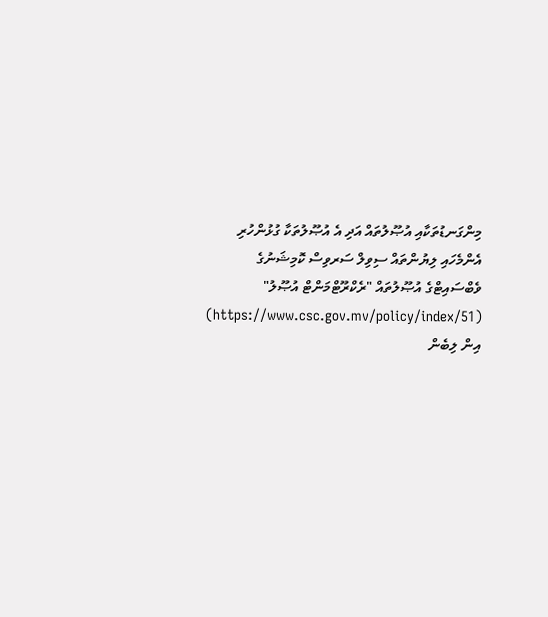މިންގަނޑުތަކާއި އުޞޫލުތައް އަދި އެ އުޞޫލުތަކާ ގުޅުންހުރި އެންމެހައި ލިޔުންތައް ސިވިލް ސަރވިސް ކޮމިޝަނުގެ ވެބްސައިޓްގެ އުޞޫލުތައް "ރެކްރޫޓްމަންޓް އުޞޫލު" (https://www.csc.gov.mv/policy/index/51) އިން ލިބެން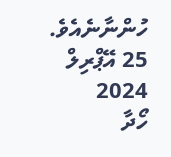ހުންނާނެއެވެ.
25 އޭޕްރިލް 2024
ހޯދާ